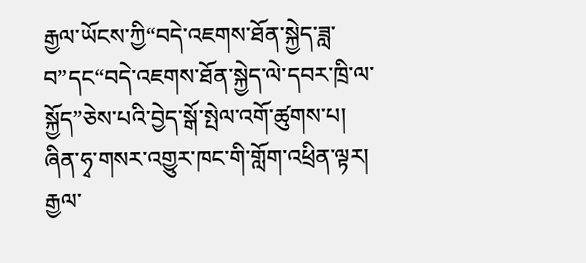རྒྱལ་ཡོངས་ཀྱི“བདེ་འཇགས་ཐོན་སྐྱེད་ཟླ་བ”དང“བདེ་འཇགས་ཐོན་སྐྱེད་ལེ་དབར་ཁྲི་ལ་སྐྱོད”ཅེས་པའི་བྱེད་སྒོ་སྤེལ་འགོ་ཚུགས་པ།
ཞིན་ཧྭ་གསར་འགྱུར་ཁང་གི་གློག་འཕྲིན་ལྟར། རྒྱལ་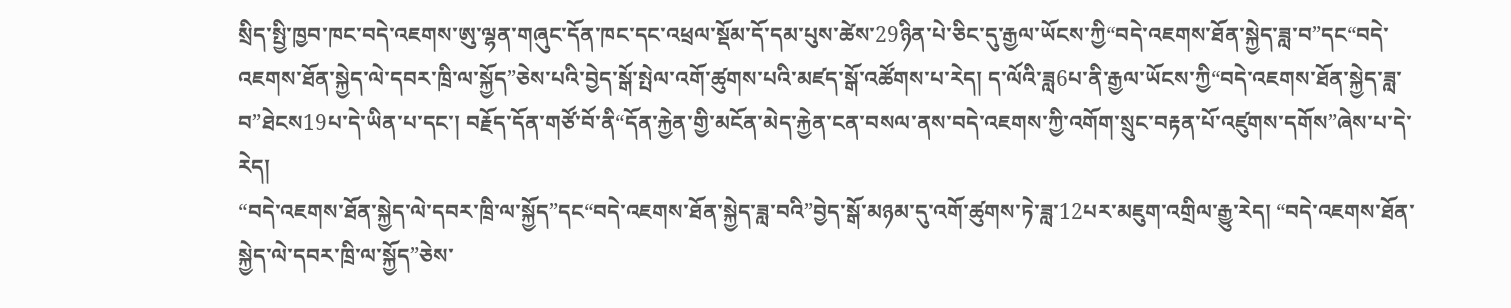སྲིད་སྤྱི་ཁྱབ་ཁང་བདེ་འཇགས་ཨུ་ལྷན་གཞུང་དོན་ཁང་དང་འཕྲལ་སྡོམ་དོ་དམ་པུས་ཚེས་29ཉིན་པེ་ཅིང་དུ་རྒྱལ་ཡོངས་ཀྱི“བདེ་འཇགས་ཐོན་སྐྱེད་ཟླ་བ”དང“བདེ་འཇགས་ཐོན་སྐྱེད་ལེ་དབར་ཁྲི་ལ་སྐྱོད”ཅེས་པའི་བྱེད་སྒོ་སྤེལ་འགོ་ཚུགས་པའི་མཛད་སྒོ་འཚོགས་པ་རེད། ད་ལོའི་ཟླ6པ་ནི་རྒྱལ་ཡོངས་ཀྱི“བདེ་འཇགས་ཐོན་སྐྱེད་ཟླ་བ”ཐེངས19པ་དེ་ཡིན་པ་དང་། བརྗོད་དོན་གཙོ་བོ་ནི“དོན་རྐྱེན་གྱི་མངོན་མེད་རྐྱེན་ངན་བསལ་ནས་བདེ་འཇགས་ཀྱི་འགོག་སྲུང་བརྟན་པོ་འཛུགས་དགོས”ཞེས་པ་དེ་རེད།
“བདེ་འཇགས་ཐོན་སྐྱེད་ལེ་དབར་ཁྲི་ལ་སྐྱོད”དང“བདེ་འཇགས་ཐོན་སྐྱེད་ཟླ་བའི”བྱེད་སྒོ་མཉམ་དུ་འགོ་ཚུགས་ཏེ་ཟླ་12པར་མཇུག་འགྲིལ་རྒྱུ་རེད། “བདེ་འཇགས་ཐོན་སྐྱེད་ལེ་དབར་ཁྲི་ལ་སྐྱོད”ཅེས་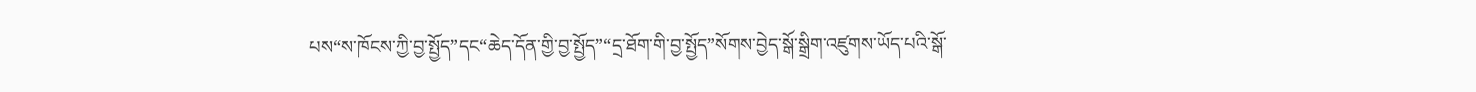པས“ས་ཁོངས་ཀྱི་བྱ་སྤྱོད”དང“ཆེད་དོན་གྱི་བྱ་སྤྱོད”“དྲ་ཐོག་གི་བྱ་སྤྱོད”སོགས་བྱེད་སྒོ་སྒྲིག་འཛུགས་ཡོད་པའི་སྒོ་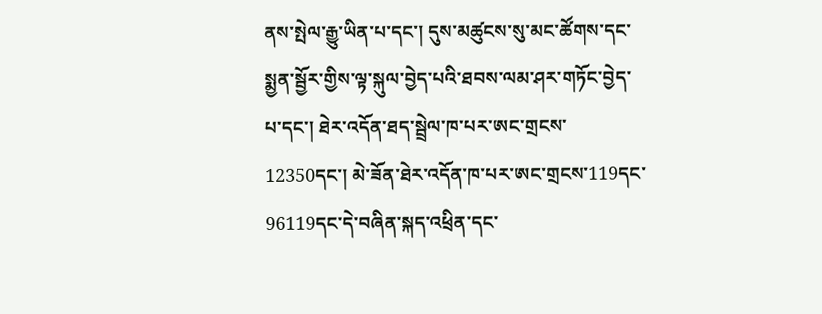ནས་སྤེལ་རྒྱུ་ཡིན་པ་དང་། དུས་མཚུངས་སུ་མང་ཚོགས་དང་སྨྱན་སྦྱོར་གྱིས་ལྟ་སྐུལ་བྱེད་པའི་ཐབས་ལམ་ཤར་གཏོང་བྱེད་པ་དང་། ཐེར་འདོན་ཐད་སྦྲེལ་ཁ་པར་ཨང་གྲངས་12350དང་། མེ་ཟོན་ཐེར་འདོན་ཁ་པར་ཨང་གྲངས་119དང་96119དང་དེ་བཞིན་སྐད་འཕྲིན་དང་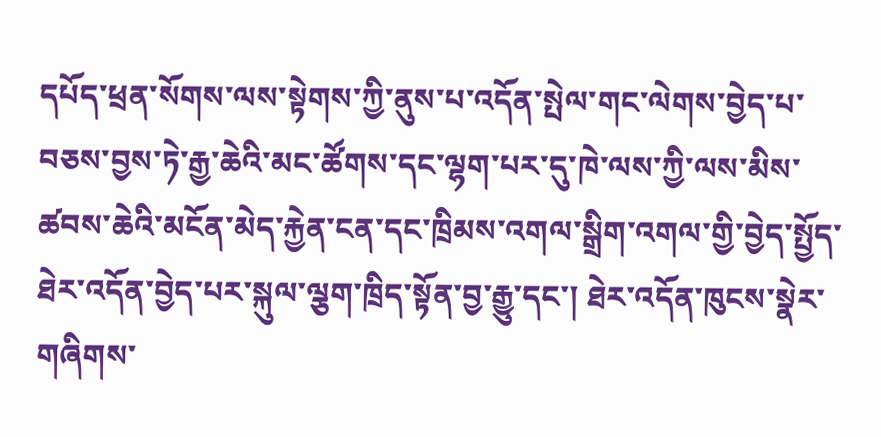དཔོད་ཕྲན་སོགས་ལས་སྟེགས་ཀྱི་ནུས་པ་འདོན་སྤེལ་གང་ལེགས་བྱེད་པ་བཅས་བྱས་ཏེ་རྒྱ་ཆེའི་མང་ཚོགས་དང་ལྷག་པར་དུ་ཁེ་ལས་ཀྱི་ལས་མིས་ཚབས་ཆེའི་མངོན་མེད་རྐྱེན་ངན་དང་ཁྲིམས་འགལ་སྒྲིག་འགལ་གྱི་བྱེད་སྤྱོད་ཐེར་འདོན་བྱེད་པར་སྐུལ་ལྕག་ཁྲིད་སྟོན་བྱ་རྒྱུ་དང་། ཐེར་འདོན་ཁུངས་སྣེར་གཞིགས་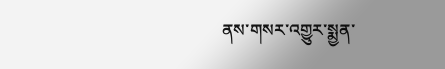ནས་གསར་འགྱུར་སྨྱན་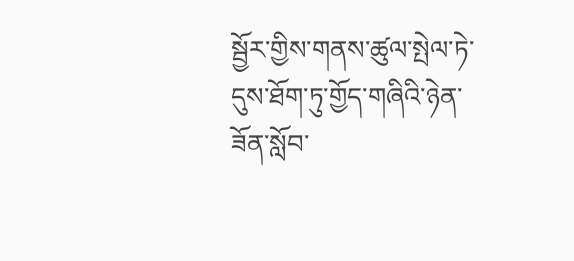སྦྱོར་གྱིས་གནས་ཚུལ་སྤེལ་ཏེ་དུས་ཐོག་ཏུ་གྱོད་གཞིའི་ཉེན་ཟོན་སློབ་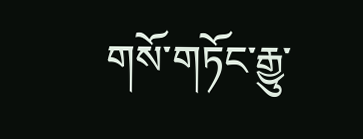གསོ་གཏོང་རྒྱུ་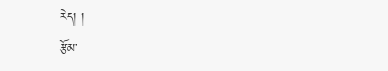རེད། །
རྩོམ་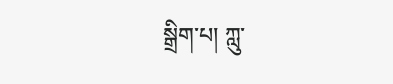སྒྲིག་པ། ཀླུ་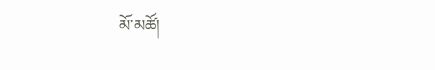མོ་མཚོ།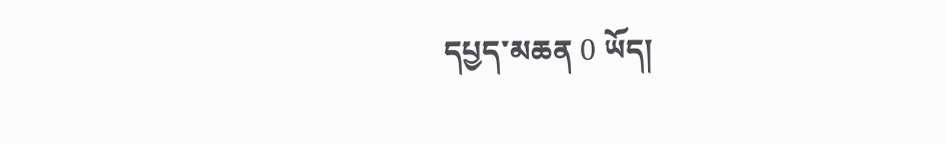དཔྱད་མཆན 0 ཡོད།